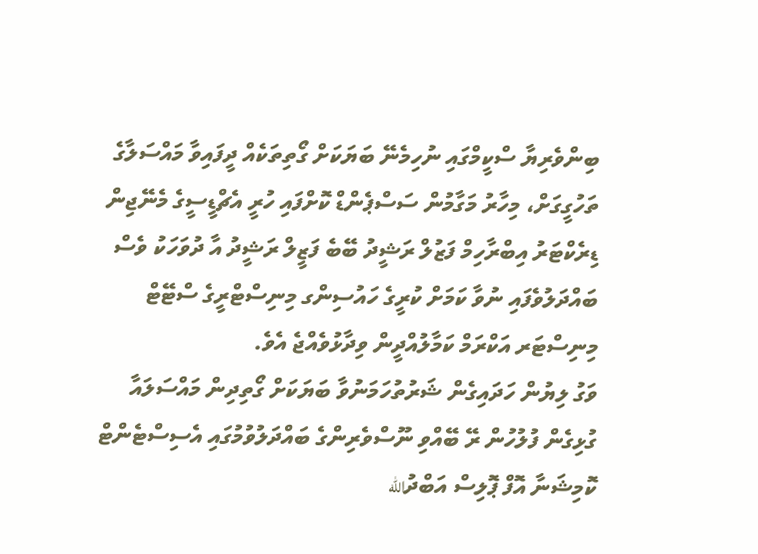ބިންވެރިޔާ ސްކީމްގައި ނުހިމެނޭ ބަޔަކަށް ގޯތިތަކެއް ދީފައިވާ މައްސަލާގެ ތަހުގީގަށް، މިހާރު މަގާމުން ސަސްޕެންޑް ކޮށްފައި ހުރީ އެޗްޑީސީގެ މެނޭޖިން ޑިރެކްޓަރު އިބްރާހިމް ފަޒުލް ރަޝީދު ބޭބެ ފަޒީލް ރަޝީދު އާ ދުވަހަކު ވެސް ބައްދަލުވެފައި ނުވާ ކަމަށް ކުރީގެ ހައުސިންގ މިނިސްޓްރީގެ ސްޓޭޓް މިނިސްޓަރ އަކްރަމް ކަމާލުއްދީން ވިދާޅުވެއްޖެ އެވެ.
ވަގު ލިޔުން ހަދައިގެން ޝަރުތުހަމަނުވާ ބަޔަކަށް ގޯތިދިން މައްސަލައާ ގުޅިގެން ފުލުހުން ރޭ ބޭއްވި ނޫސްވެރިންގެ ބައްދަލުވުމުގައި އެސިސްޓެންޓް ކޮމިޝަނާ އޮފް ޕޮލިސް އަބްދުالله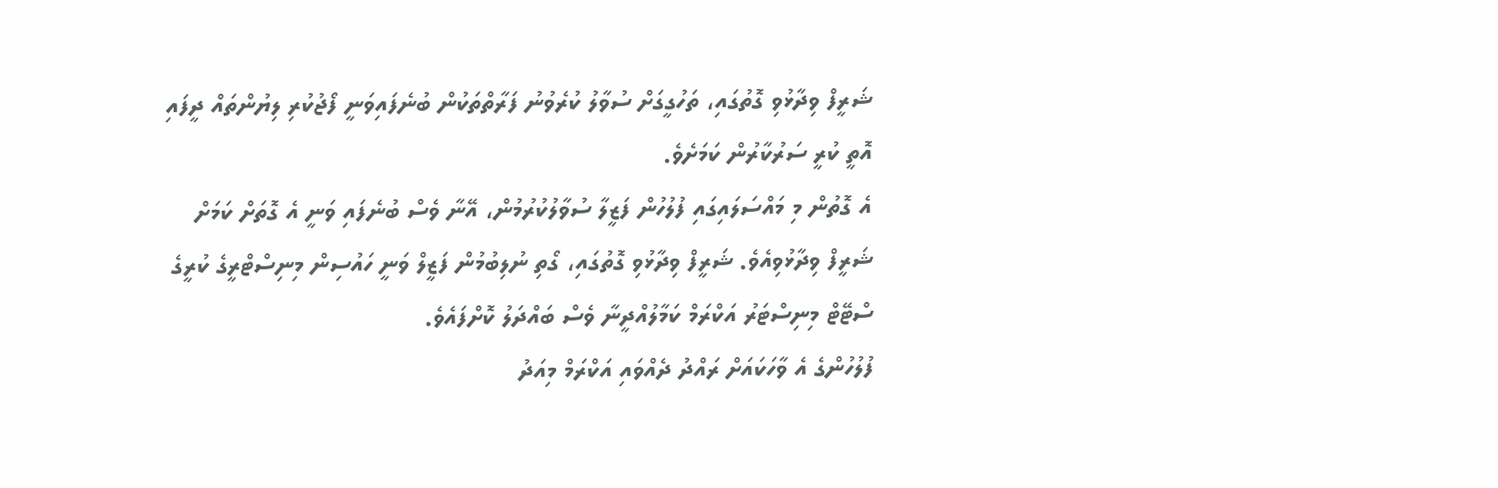ޝަރީފް ވިދާޅުވި ގޮތުގައި، ތަހުގީގަށް ސުވާލު ކުރެވުނު ފަރާތްތަކުން ބުނެފައިވަނީ ފޯޖުކުރި ލިޔުންތައް ދީފައި އޮތީ ކުރީ ސަރުކާރުން ކަމަށެވެ.
އެ ގޮތުން މި މައްސަލައިގައި ފުލުހުން ފަޒީލާ ސުވާލުކުރުމުން، އޭނާ ވެސް ބުނެފައި ވަނީ އެ ގޮތަށް ކަމަށް ޝަރީފް ވިދާޅުވިއެވެ. ޝަރީފް ވިދާޅުވި ގޮތުގައި، ގޯތި ނުލިބުމުން ފަޒީލް ވަނީ ހައުސިން މިނިސްޓްރީގެ ކުރީގެ ސްޓޭޓް މިނިސްޓަރު އަކްރަމް ކަމާލުއްދީނާ ވެސް ބައްދަލު ކޮށްފައެވެ.
ފުލުހުންގެ އެ ވާހަކައަށް ރައްދު ދެއްވައި އަކްރަމް މިއަދު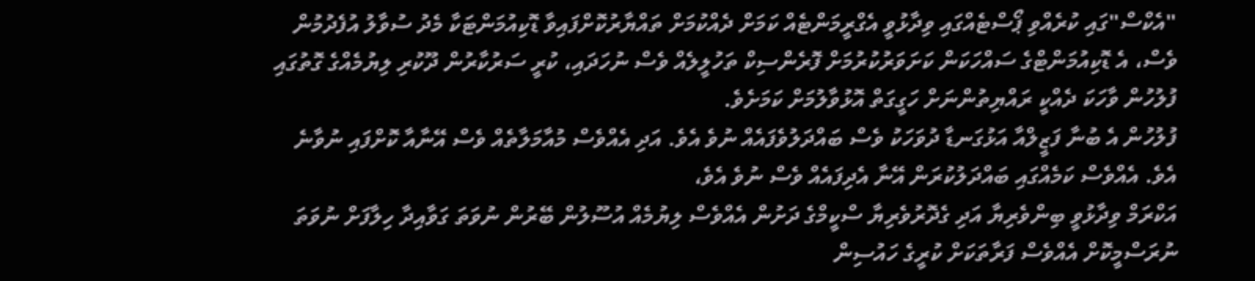"އެކްސް"ގައި ކުރެއްވި ޕޯސްޓެއްގައި ވިދާޅުވީ އެގްރީމަންޓެއް ކަމަށް ދެއްކުމަށް ތައްޔާރުކޮށްފައިވާ ޑޮކިއުމަންޓަކާ މެދު ސުވާލު އުފެދުމުން ވެސް، އެ ޑޮކިއުމަންޓްގެ ސައްހަކަން ކަށަވަރުކުރުމަށް ފޮރެންސިކް ތަހުލީލެއް ވެސް ނުހަދައި، ކުރީ ސަރުކާރުން ދޫކުރި ލިޔުމެއްގެ ގޮތުގައި ފުލުހުން ވާހަކަ ދެއްކީ ރައްޔިތުންނަށް ހަގީގަތް އޮޅުވާލުމަށް ކަމަށެވެ.
ފުލުހުން އެ ބުނާ ފަޒީލްއާ އަޅުގަނޑާ ދުވަހަކު ވެސް ބައްދަލުވެފައެއް ނުވެ އެވެ. އަދި އެއްވެސް މުއާމަލާތެއް ވެސް އޭނާއާ ކޮށްފައި ނުވާނެ އެވެ. އެއްވެސް ކަމެއްގައި ބައްދަލުކުރަން އޭނާ އެދިފައެއް ވެސް ނުވެ އެވެ،
އަކްރަމް ވިދާޅުވީ ބިންވެރިޔާ އަދި ގެދޮރުވެރިޔާ ސްކީމްގެ ދަށުން އެއްވެސް ލިޔުމެއް އުސޫލުން ބޭރުން ނުވަތަ ގަވާއިދާ ހިލާފަށް ނުވަތަ ނުރަސްމީކޮށް އެއްވެސް ފަރާތަކަށް ކުރީގެ ހައުސިން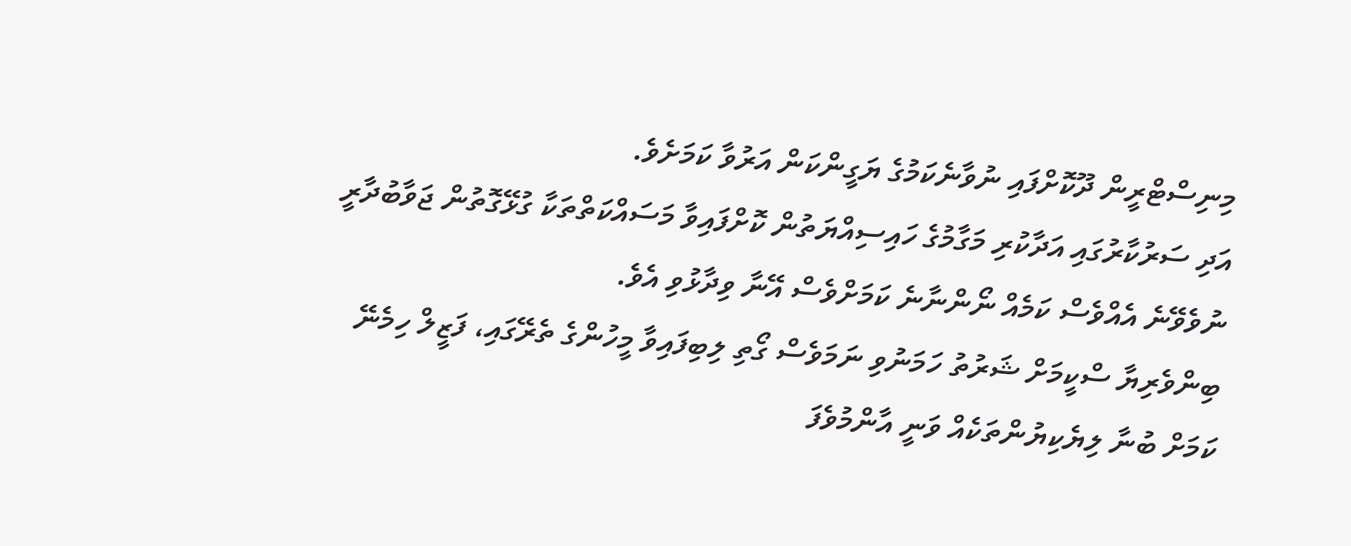މިނިސްޓްރީން ދޫކޮށްފައި ނުވާނެކަމުގެ ޔަގީންކަން އަރުވާ ކަމަށެވެ.
އަދި ސަރުކާރުގައި އަދާކުރި މަގާމުގެ ހައިސިއްޔަތުން ކޮށްފައިވާ މަސައްކަތްތަކާ ގުޅޭގޮތުން ޖަވާބުދާރީ ނުވެވޭނެ އެއްވެސް ކަމެއް ނޯންނާނެ ކަމަށްވެސް އޭނާ ވިދާޅުވި އެވެ.
ބިންވެރިޔާ ސްކީމަށް ޝަރުތު ހަމަނުވި ނަމަވެސް ގޯތި ލިބިފައިވާ މީހުންގެ ތެރޭގައި، ފަޒީލް ހިމެނޭ ކަމަށް ބުނާ ލިޔެކިޔުންތަކެއް ވަނީ އާންމުވެފަ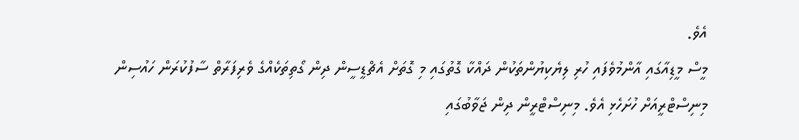އެވެ.
މީސް މީޑިއާގައި އާންމުވެފައި ހުރި ލިޔެކިޔުންތަކުން ދައްކާ ގޮތުގައި މި ގޮތަށް އެޗްޑީސީން ދިން ގޯތިތަކެއްގެ ވެރިފަރާތް ސާފުކުރަން ހައުސިން މިނިސްޓްރީއަށް ހުށަހެޅި އެވެ. މިނިސްޓްރީން ދިން ޖަވާބުގައި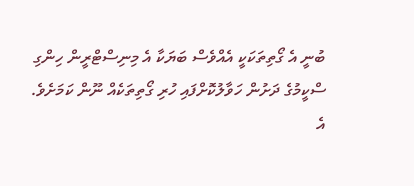ބުނީ އެ ގޯތިތަކަކީ އެއްވެސް ބަޔަކާ އެ މިނިސްޓްރީން ހިންގި ސްކީމުގެ ދަށުން ހަވާލުކޮށްފައި ހުރި ގޯތިތަކެއް ނޫން ކަމަށެވެ.
އެ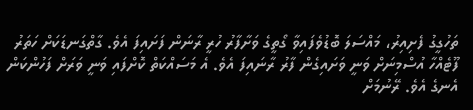ތަހުގީގު ފެށިއިރު، މައްސަލަ ބޮޑުވެފައިވާ ގޯތީގެ ވަށާފާރު ހުރީ ރާނަން ފަށައިފަ އެވެ. ގާތްގަނޑަކަށް ހަތަރު ފޫޓެއްހާ އުސްމިނަށް ވަނީ ވަށައިގެން ފާރު ރާނައިފަ އެވެ. އެ މަސައްކަތް ކޮށްފައި ވަނީ ވަރަށް ފަހުންކަން އެނގެ އެވެ. ރޭނުމަށް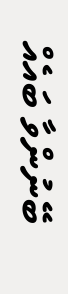ބޭނުންވާ ބައެއް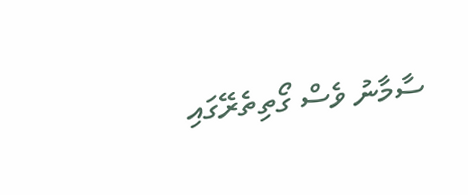ސާމާނު ވެސް ގޯތިތެރޭގައި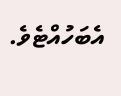އެބަހުއްޓެވެ.